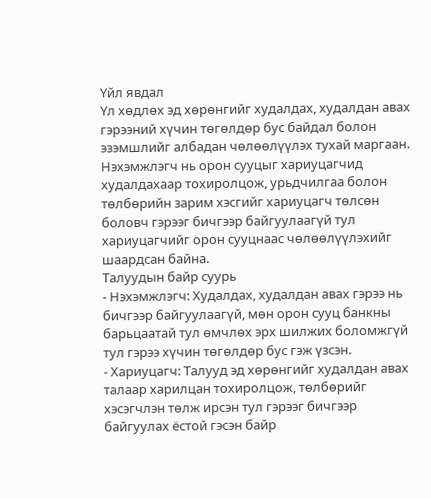Үйл явдал
Үл хөдлөх эд хөрөнгийг худалдах, худалдан авах гэрээний хүчин төгөлдөр бус байдал болон эзэмшлийг албадан чөлөөлүүлэх тухай маргаан. Нэхэмжлэгч нь орон сууцыг хариуцагчид худалдахаар тохиролцож, урьдчилгаа болон төлбөрийн зарим хэсгийг хариуцагч төлсөн боловч гэрээг бичгээр байгуулаагүй тул хариуцагчийг орон сууцнаас чөлөөлүүлэхийг шаардсан байна.
Талуудын байр суурь
- Нэхэмжлэгч: Худалдах, худалдан авах гэрээ нь бичгээр байгуулаагүй, мөн орон сууц банкны барьцаатай тул өмчлөх эрх шилжих боломжгүй тул гэрээ хүчин төгөлдөр бус гэж үзсэн.
- Хариуцагч: Талууд эд хөрөнгийг худалдан авах талаар харилцан тохиролцож, төлбөрийг хэсэгчлэн төлж ирсэн тул гэрээг бичгээр байгуулах ёстой гэсэн байр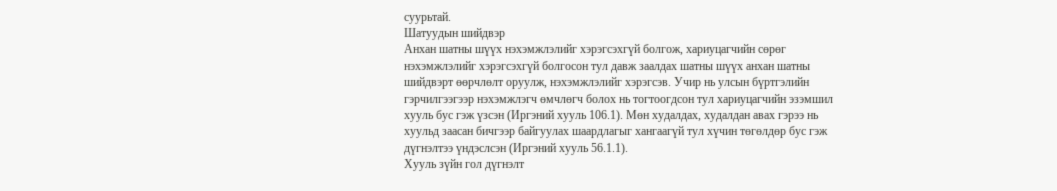суурьтай.
Шатуудын шийдвэр
Анхан шатны шүүх нэхэмжлэлийг хэрэгсэхгүй болгож, хариуцагчийн сөрөг нэхэмжлэлийг хэрэгсэхгүй болгосон тул давж заалдах шатны шүүх анхан шатны шийдвэрт өөрчлөлт оруулж, нэхэмжлэлийг хэрэгсэв. Учир нь улсын бүртгэлийн гэрчилгээгээр нэхэмжлэгч өмчлөгч болох нь тогтоогдсон тул хариуцагчийн эзэмшил хууль бус гэж үзсэн (Иргэний хууль 106.1). Мөн худалдах, худалдан авах гэрээ нь хуульд заасан бичгээр байгуулах шаардлагыг хангаагүй тул хүчин төгөлдөр бус гэж дүгнэлтээ үндэслсэн (Иргэний хууль 56.1.1).
Хууль зүйн гол дүгнэлт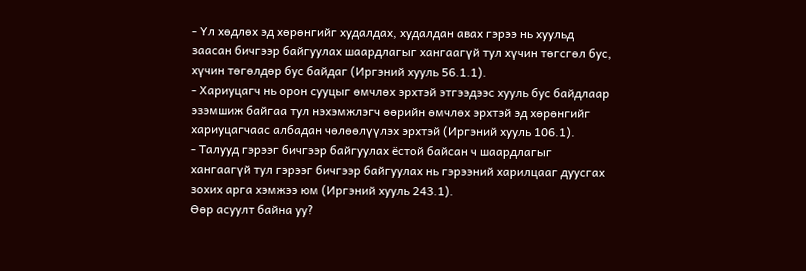- Үл хөдлөх эд хөрөнгийг худалдах, худалдан авах гэрээ нь хуульд заасан бичгээр байгуулах шаардлагыг хангаагүй тул хүчин төгсгөл бус, хүчин төгөлдөр бус байдаг (Иргэний хууль 56.1.1).
- Хариуцагч нь орон сууцыг өмчлөх эрхтэй этгээдээс хууль бус байдлаар эзэмшиж байгаа тул нэхэмжлэгч өөрийн өмчлөх эрхтэй эд хөрөнгийг хариуцагчаас албадан чөлөөлүүлэх эрхтэй (Иргэний хууль 106.1).
- Талууд гэрээг бичгээр байгуулах ёстой байсан ч шаардлагыг хангаагүй тул гэрээг бичгээр байгуулах нь гэрээний харилцааг дуусгах зохих арга хэмжээ юм (Иргэний хууль 243.1).
Өөр асуулт байна уу?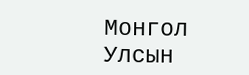Монгол Улсын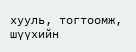хууль, тогтоомж, шүүхийн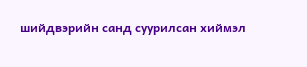шийдвэрийн санд суурилсан хиймэл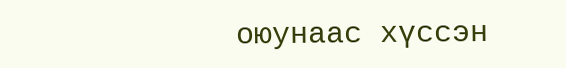оюунаас хүссэн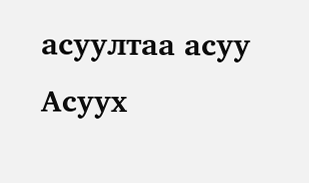асуултаа асуу
Асуух